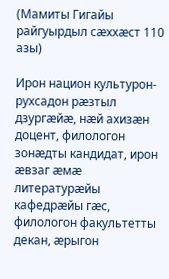(Мамиты Гигайы райгуырдыл сæххæст 110 азы)

Ирон национ культурон-рухсадон рæзтыл дзургæйæ, нæй ахизæн доцент, филологон зонæдты кандидат, ирон æвзаг æмæ литературæйы кафедрæйы гæс, филологон факультетты декан, æрыгон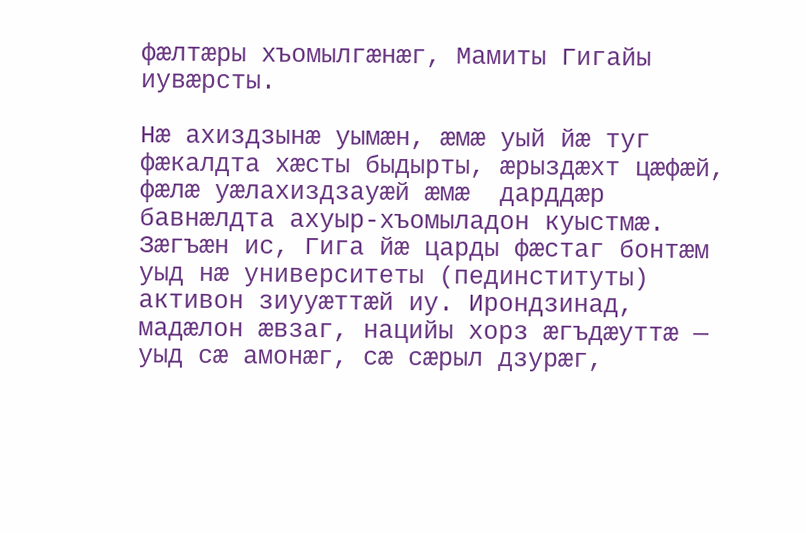фæлтæры хъомылгæнæг, Мамиты Гигайы иувæрсты.

Нæ ахиздзынæ уымæн, æмæ уый йæ туг фæкалдта хæсты быдырты, æрыздæхт цæфæй, фæлæ уæлахиздзауæй æмæ  дарддæр бавнæлдта ахуыр-хъомыладон куыстмæ. Зæгъæн ис, Гига йæ царды фæстаг бонтæм уыд нæ университеты (пединституты) активон зиууæттæй иу. Ирондзинад, мадæлон æвзаг, нацийы хорз æгъдæуттæ — уыд сæ амонæг, сæ сæрыл дзурæг,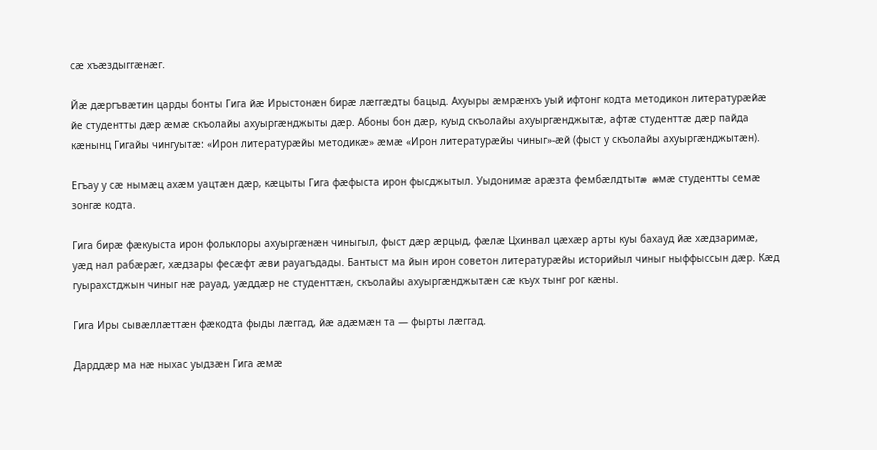сæ хъæздыггæнæг.

Йæ дæргъвæтин царды бонты Гига йæ Ирыстонæн бирæ лæггæдты бацыд. Ахуыры æмрæнхъ уый ифтонг кодта методикон литературæйæ йе студентты дæр æмæ скъолайы ахуыргæнджыты дæр. Абоны бон дæр, куыд скъолайы ахуыргæнджытæ, афтæ студенттæ дæр пайда кæнынц Гигайы чингуытæ: «Ирон литературæйы методикæ» æмæ «Ирон литературæйы чиныг»-æй (фыст у скъолайы ахуыргæнджытæн).

Егъау у сæ нымæц ахæм уацтæн дæр, кæцыты Гига фæфыста ирон фысджытыл. Уыдонимæ арæзта фембæлдтытæ æмæ студентты семæ зонгæ кодта.

Гига бирæ фæкуыста ирон фольклоры ахуыргæнæн чиныгыл, фыст дæр æрцыд, фæлæ Цхинвал цæхæр арты куы бахауд йæ хæдзаримæ, уæд нал рабæрæг, хæдзары фесæфт æви рауагъдады. Бантыст ма йын ирон советон литературæйы историйыл чиныг ныффыссын дæр. Кæд гуырахстджын чиныг нæ рауад, уæддæр не студенттæн, скъолайы ахуыргæнджытæн сæ къух тынг рог кæны.

Гига Иры сывæллæттæн фæкодта фыды лæггад, йæ адæмæн та — фырты лæггад.

Дарддæр ма нæ ныхас уыдзæн Гига æмæ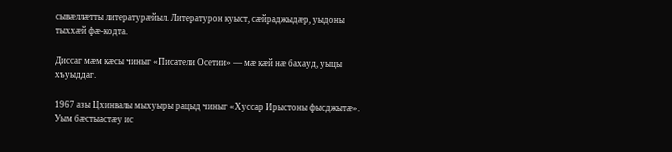сывæллæтты литературæйыл. Литературон куыст, сæйраджыдæр, уыдоны тыххæй фæ-кодта.

Диссаг мæм кæсы чиныг «Писатели Осетии» — мæ кæй нæ бахауд, уыцы хъуыддаг.

1967 азы Цхинвалы мыхуыры рацыд чиныг «Хуссар Ирыстоны фысджытæ». Уым бæстыастæу ис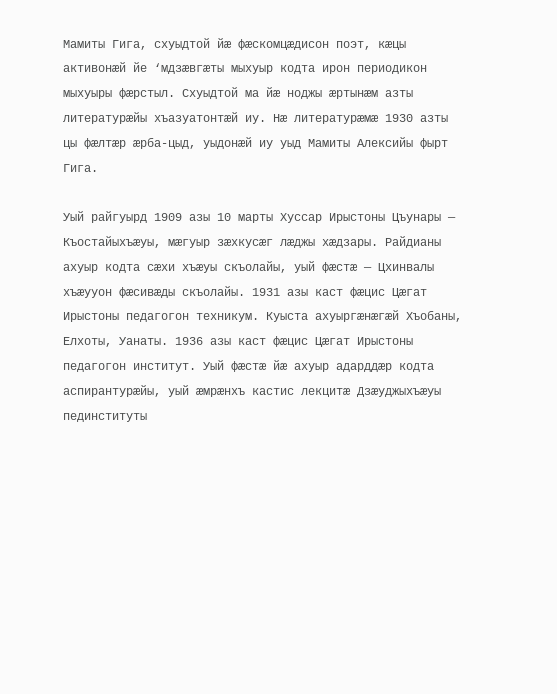Мамиты Гига, схуыдтой йæ фæскомцæдисон поэт, кæцы активонæй йе ‘мдзæвгæты мыхуыр кодта ирон периодикон мыхуыры фæрстыл. Схуыдтой ма йæ ноджы æртынæм азты литературæйы хъазуатонтæй иу. Нӕ литературӕмӕ 1930 азты цы фӕлтӕр ӕрба-цыд, уыдонӕй иу уыд Мамиты Алексийы фырт Гига.

Уый райгуырд 1909 азы 10 марты Хуссар Ирыстоны Цъунары — Къостайыхъӕуы, мӕгуыр зӕхкусӕг лӕджы хӕдзары. Райдианы ахуыр кодта сӕхи хъӕуы скъолайы, уый фӕстӕ — Цхинвалы хъӕууон фӕсивӕды скъолайы. 1931 азы каст фӕцис Цӕгат Ирыстоны педагогон техникум. Куыста ахуыргӕнӕгӕй Хъобаны, Елхоты, Уанаты. 1936 азы каст фӕцис Цӕгат Ирыстоны педагогон институт. Уый фӕстӕ йӕ ахуыр адарддӕр кодта аспирантурӕйы, уый ӕмрӕнхъ кастис лекцитӕ Дзӕуджыхъӕуы пединституты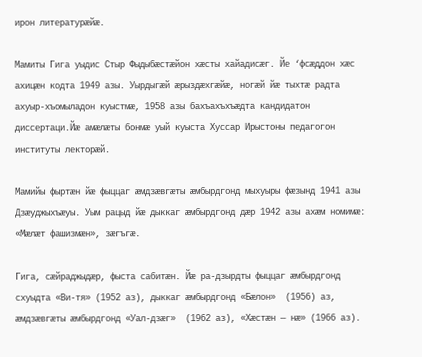ирон литературӕйӕ.

Мамиты Гига уыдис Стыр Фыдыбӕстӕйон хӕсты хайадисӕг. Йе ‘фсӕддон хӕс ахицӕн кодта 1949 азы. Уырдыгӕй ӕрыздӕхгӕйӕ, ногӕй йӕ тыхтӕ радта ахуыр-хъомыладон куыстмӕ, 1958 азы бахъахъхъӕдта кандидатон диссертаци.Йӕ амӕлӕты бонмӕ уый куыста Хуссар Ирыстоны педагогон институты лекторӕй.

Мамийы фыртæн йӕ фыццаг ӕмдзӕвгӕты ӕмбырдгонд мыхуыры фӕзынд 1941 азы Дзӕуджыхъӕуы. Уым рацыд йӕ дыккаг ӕмбырдгонд дӕр 1942 азы ахæм номимӕ: «Мӕлӕт фашизмӕн», зæгъгæ.

Гига, сӕйраджыдӕр, фыста сабитӕн. Йӕ ра-дзырдты фыццаг ӕмбырдгонд схуыдта «Ви-тя» (1952 аз), дыккаг ӕмбырдгонд «Бӕлон»  (1956) аз, ӕмдзӕвгӕты ӕмбырдгонд «Уал-дзӕг»  (1962 аз), «Хӕстӕн — нӕ» (1966 аз).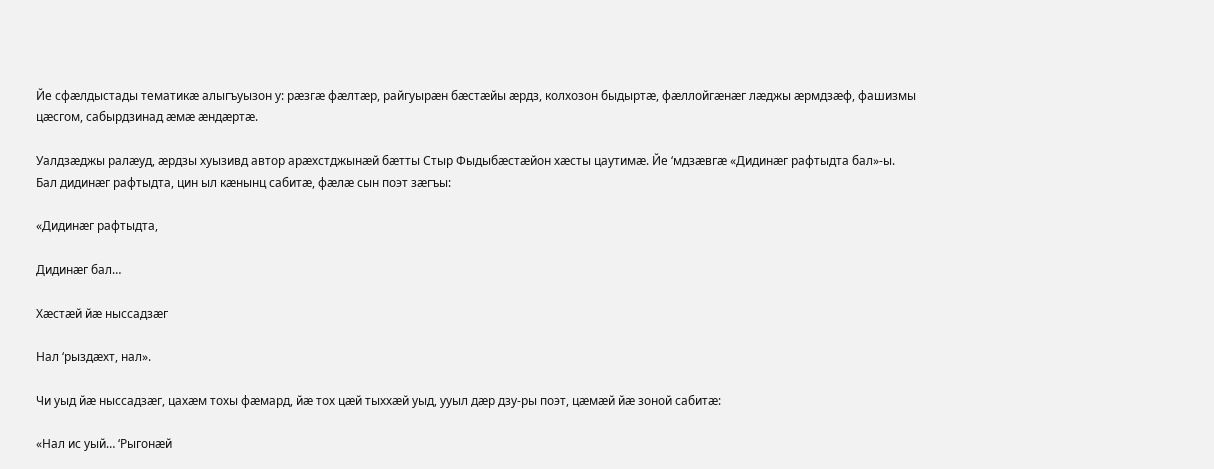Йе сфӕлдыстады тематикӕ алыгъуызон у: рӕзгӕ фӕлтӕр, райгуырӕн бӕстӕйы ӕрдз, колхозон быдыртӕ, фӕллойгӕнӕг лӕджы ӕрмдзӕф, фашизмы цӕсгом, сабырдзинад ӕмӕ ӕндæртæ.

Уалдзӕджы ралӕуд, ӕрдзы хуызивд автор арӕхстджынӕй бӕтты Стыр Фыдыбӕстӕйон хӕсты цаутимӕ. Йе ‘мдзӕвгӕ «Дидинӕг рафтыдта бал»-ы. Бал дидинӕг рафтыдта, цин ыл кӕнынц сабитӕ, фӕлæ сын поэт зӕгъы:

«Дидинӕг рафтыдта,

Дидинӕг бал…

Хӕстӕй йӕ ныссадзӕг

Нал ‘рыздӕхт, нал».

Чи уыд йӕ ныссадзӕг, цахӕм тохы фӕмард, йӕ тох цӕй тыххӕй уыд, ууыл дӕр дзу-ры поэт, цӕмӕй йӕ зоной сабитӕ:

«Нал ис уый… ‘Рыгонӕй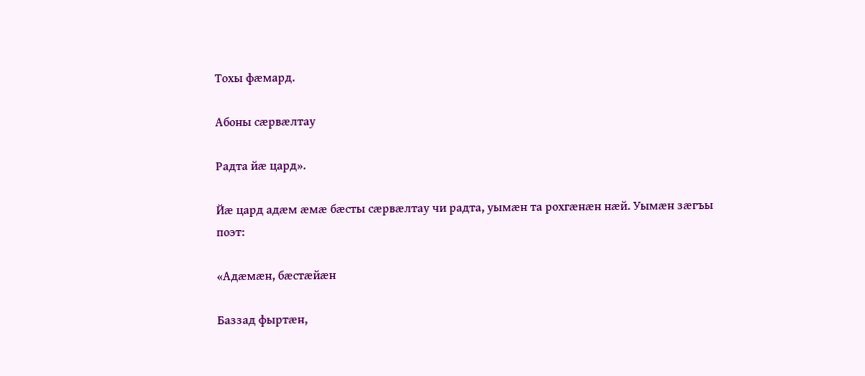Тохы фӕмард.

Абоны сӕрвӕлтау

Радта йӕ цард».

Йӕ цард адӕм ӕмӕ бӕсты сӕрвӕлтау чи радта, уымӕн та рохгӕнӕн нӕй. Уымӕн зӕгъы поэт:

«Адӕмӕн, бӕстӕйӕн

Баззад фыртӕн,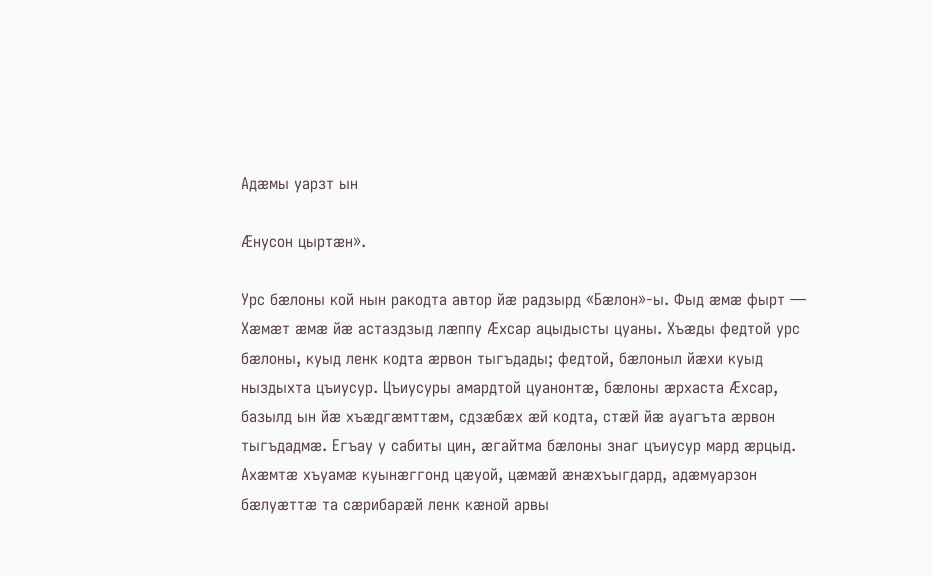Адӕмы уарзт ын

Ӕнусон цыртӕн».

Урс бӕлоны кой нын ракодта автор йӕ радзырд «Бӕлон»-ы. Фыд ӕмӕ фырт — Хӕмӕт ӕмӕ йӕ астаздзыд лӕппу Ӕхсар ацыдысты цуаны. Хъӕды федтой урс бӕлоны, куыд ленк кодта ӕрвон тыгъдады; федтой, бӕлоныл йӕхи куыд ныздыхта цъиусур. Цъиусуры амардтой цуанонтӕ, бӕлоны ӕрхаста Ӕхсар, базылд ын йӕ хъӕдгӕмттӕм, сдзӕбӕх ӕй кодта, стӕй йӕ ауагъта ӕрвон тыгъдадмӕ. Егъау у сабиты цин, æгайтма бӕлоны знаг цъиусур мард ӕрцыд. Ахӕмтӕ хъуамӕ куынӕггонд цӕуой, цӕмӕй ӕнӕхъыгдард, адӕмуарзон бӕлуӕттӕ та сӕрибарӕй ленк кӕной арвы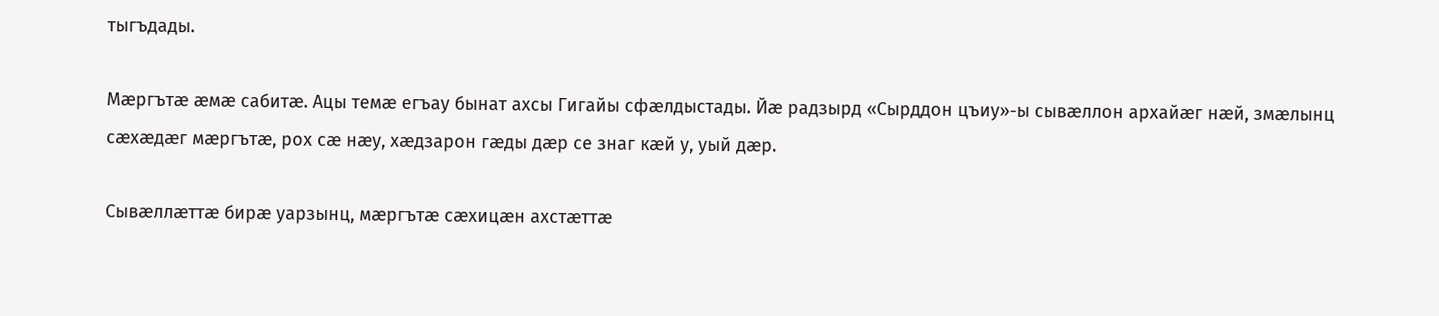тыгъдады.

Мӕргътӕ ӕмӕ сабитӕ. Ацы темӕ егъау бынат ахсы Гигайы сфӕлдыстады. Йӕ радзырд «Сырддон цъиу»-ы сывӕллон архайӕг нӕй, змӕлынц сӕхӕдӕг мӕргътӕ, рох сӕ нӕу, хӕдзарон гӕды дӕр се знаг кӕй у, уый дӕр.

Сывӕллӕттӕ бирӕ уарзынц, мӕргътӕ сӕхицӕн ахстӕттӕ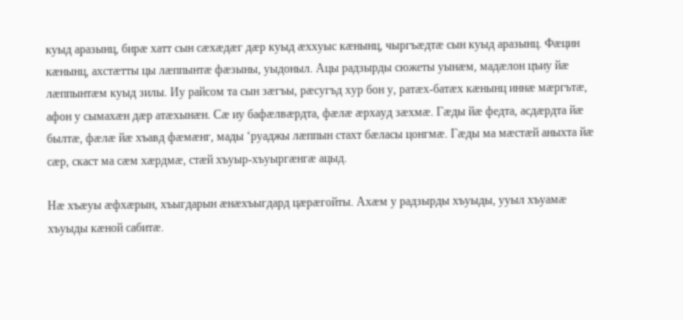куыд аразынц, бирӕ хатт сын сӕхӕдӕг дӕр куыд ӕххуыс кӕнынц, чыргъӕдтӕ сын куыд аразынц. Фӕцин кӕнынц, ахстӕтты цы лӕппынтӕ фӕзыны, уыдоныл. Ацы радзырды сюжеты уынӕм, мадӕлон цъиу йӕ лӕппынтӕм куыд зилы. Иу райсом та сын зӕгъы, рӕсугъд хур бон у, ратӕх-батӕх кӕнынц иннӕ мӕргътӕ, афон у сымахӕн дӕр атӕхынӕн. Сӕ иу бафӕлвӕрдта, фӕлӕ ӕрхауд зӕхмӕ. Гӕды йӕ федта, асдӕрдта йӕ былтӕ, фӕлӕ йӕ хъавд фӕмӕнг, мады ‘руаджы лӕппын стахт бӕласы цонгмӕ. Гӕды ма мӕстӕй аныхта йӕ сӕр, скаст ма сӕм хӕрдмӕ, стӕй хъуыр-хъуыргӕнгӕ ацыд.

Нӕ хъӕуы ӕфхӕрын, хъыгдарын ӕнӕхъыгдард цӕрӕгойты. Ахӕм у радзырды хъуыды, ууыл хъуамӕ хъуыды кӕной сабитӕ.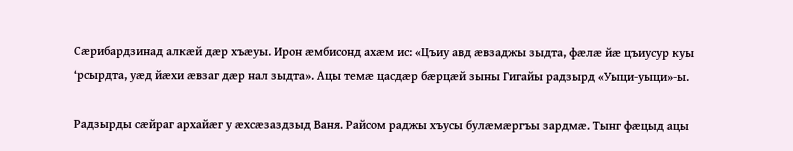Сӕрибардзинад алкӕй дӕр хъӕуы. Ирон ӕмбисонд ахӕм ис: «Цъиу авд ӕвзаджы зыдта, фӕлӕ йӕ цъиусур куы ‘рсырдта, уӕд йӕхи ӕвзаг дӕр нал зыдта». Ацы темӕ цасдӕр бӕрцӕй зыны Гигайы радзырд «Уыци-уыци»-ы.

Радзырды сӕйраг архайӕг у ӕхсӕзаздзыд Ваня. Райсом раджы хъусы булӕмӕргъы зардмӕ. Тынг фӕцыд ацы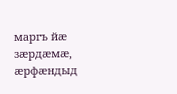маргъ йӕ зӕрдӕмӕ, ӕрфӕндыд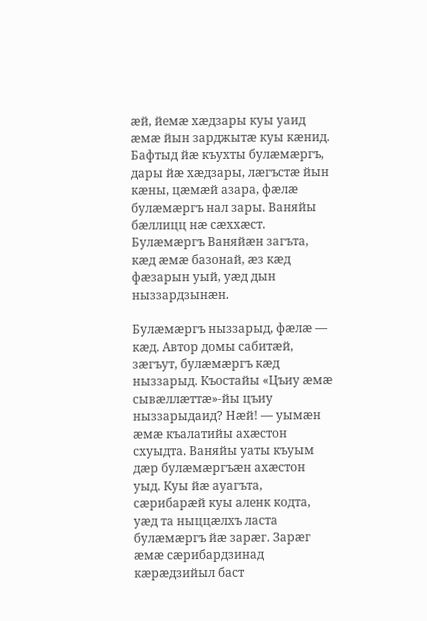ӕй, йемӕ хӕдзары куы уаид ӕмӕ йын зарджытӕ куы кӕнид. Бафтыд йӕ къухты булӕмӕргъ, дары йӕ хӕдзары, лӕгъстӕ йын кӕны, цӕмӕй азара, фӕлӕ булӕмӕргъ нал зары. Ваняйы бӕллицц нӕ сӕххӕст. Булӕмӕргъ Ваняйӕн загъта, кӕд ӕмӕ базонай, ӕз кӕд фӕзарын уый, уӕд дын ныззардзынӕн.

Булӕмӕргъ ныззарыд, фӕлӕ — кӕд. Автор домы сабитӕй, зӕгъут, булӕмӕргъ кӕд ныззарыд. Къостайы «Цъиу ӕмӕ сывӕллӕттæ»-йы цъиу ныззарыдаид? Нӕй! — уымӕн ӕмӕ къалатийы ахӕстон схуыдта. Ваняйы уаты къуым дӕр булӕмӕргъӕн ахӕстон уыд. Куы йӕ ауагъта, сӕрибарӕй куы аленк кодта, уӕд та ныццӕлхъ ласта булӕмӕргъ йӕ зарӕг. Зарӕг ӕмӕ сӕрибардзинад кӕрӕдзийыл баст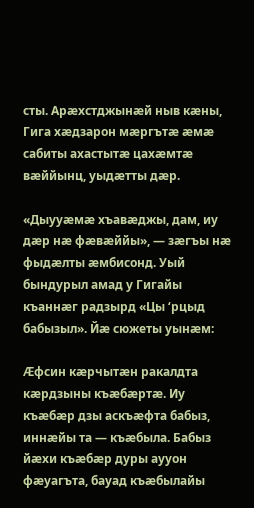сты. Арӕхстджынӕй ныв кӕны, Гига хӕдзарон мӕргътӕ ӕмӕ сабиты ахастытӕ цахӕмтӕ вӕййынц, уыдӕтты дӕр.

«Дыууӕмӕ хъавӕджы, дам, иу дӕр нӕ фӕвӕййы», — зӕгъы нӕ фыдӕлты ӕмбисонд. Уый бындурыл амад у Гигайы къаннӕг радзырд «Цы ‘рцыд бабызыл». Йӕ сюжеты уынӕм:

Ӕфсин кӕрчытӕн ракалдта кӕрдзыны къӕбӕртӕ. Иу къӕбӕр дзы аскъӕфта бабыз, иннӕйы та — къӕбыла. Бабыз йӕхи къӕбӕр дуры аууон фӕуагъта, бауад къӕбылайы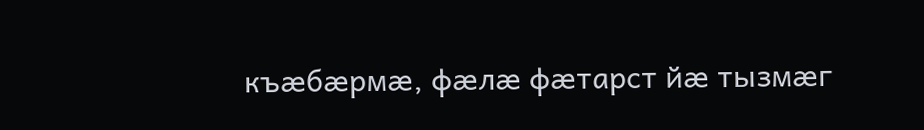къӕбӕрмӕ, фӕлӕ фӕтарст йӕ тызмӕг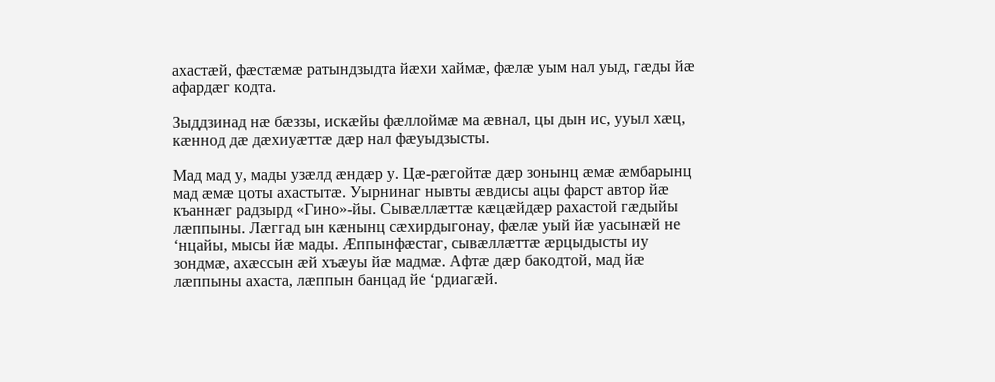ахастӕй, фӕстӕмӕ ратындзыдта йӕхи хаймæ, фӕлӕ уым нал уыд, гӕды йӕ афардӕг кодта.

Зыддзинад нӕ бӕззы, искӕйы фӕллоймӕ ма ӕвнал, цы дын ис, ууыл хӕц, кӕннод дӕ дӕхиуӕттӕ дӕр нал фӕуыдзысты.

Мад мад у, мады узӕлд ӕндӕр у. Цӕ-рӕгойтӕ дӕр зонынц ӕмӕ ӕмбарынц мад ӕмӕ цоты ахастытӕ. Уырнинаг нывты ӕвдисы ацы фарст автор йӕ къаннӕг радзырд «Гино»-йы. Сывӕллӕттӕ кӕцӕйдӕр рахастой гӕдыйы лӕппыны. Лӕггад ын кӕнынц сӕхирдыгонау, фӕлӕ уый йӕ уасынӕй не ‘нцайы, мысы йӕ мады. Ӕппынфӕстаг, сывӕллӕттӕ ӕрцыдысты иу зондмӕ, ахӕссын ӕй хъӕуы йӕ мадмӕ. Афтӕ дӕр бакодтой, мад йӕ лӕппыны ахаста, лӕппын банцад йе ‘рдиагӕй.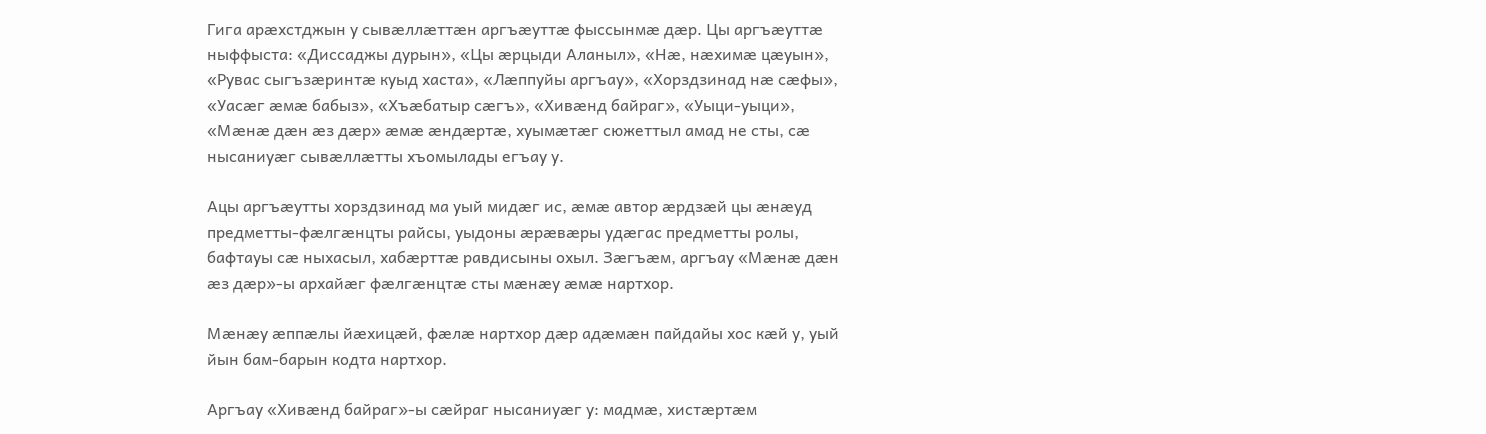Гига арӕхстджын у сывӕллӕттӕн аргъӕуттӕ фыссынмӕ дӕр. Цы аргъӕуттӕ ныффыста: «Диссаджы дурын», «Цы ӕрцыди Аланыл», «Нӕ, нӕхимӕ цӕуын», «Рувас сыгъзӕринтӕ куыд хаста», «Лӕппуйы аргъау», «Хорздзинад нӕ сӕфы», «Уасӕг ӕмӕ бабыз», «Хъӕбатыр сӕгъ», «Хивӕнд байраг», «Уыци-уыци», «Мӕнӕ дӕн ӕз дӕр» ӕмӕ ӕндӕртӕ, хуымӕтӕг сюжеттыл амад не сты, сӕ нысаниуӕг сывӕллӕтты хъомылады егъау у.

Ацы аргъӕутты хорздзинад ма уый мидӕг ис, ӕмӕ автор ӕрдзӕй цы ӕнӕуд предметты-фӕлгӕнцты райсы, уыдоны ӕрӕвӕры удӕгас предметты ролы, бафтауы сӕ ныхасыл, хабӕрттӕ равдисыны охыл. Зӕгъӕм, аргъау «Мӕнӕ дӕн ӕз дӕр»-ы архайӕг фӕлгӕнцтӕ сты мӕнӕу ӕмӕ нартхор.

Мӕнӕу ӕппӕлы йӕхицӕй, фӕлӕ нартхор дӕр адӕмӕн пайдайы хос кӕй у, уый йын бам-барын кодта нартхор.

Аргъау «Хивӕнд байраг»-ы сӕйраг нысаниуӕг у: мадмӕ, хистӕртӕм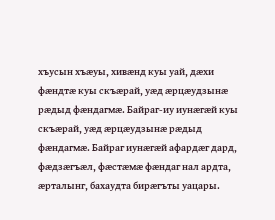хъусын хъӕуы, хивӕнд куы уай, дӕхи фӕндтӕ куы скъӕрай, уӕд ӕрцӕудзынӕ рӕдыд фӕндагмӕ. Байраг-иу иунӕгӕй куы скъӕрай, уӕд ӕрцӕудзынӕ рӕдыд фӕндагмӕ. Байраг иунӕгӕй афардӕг дард, фӕдзӕгъӕл, фӕстӕмӕ фӕндаг нал ардта, ӕрталынг, бахаудта бирӕгъты уацары.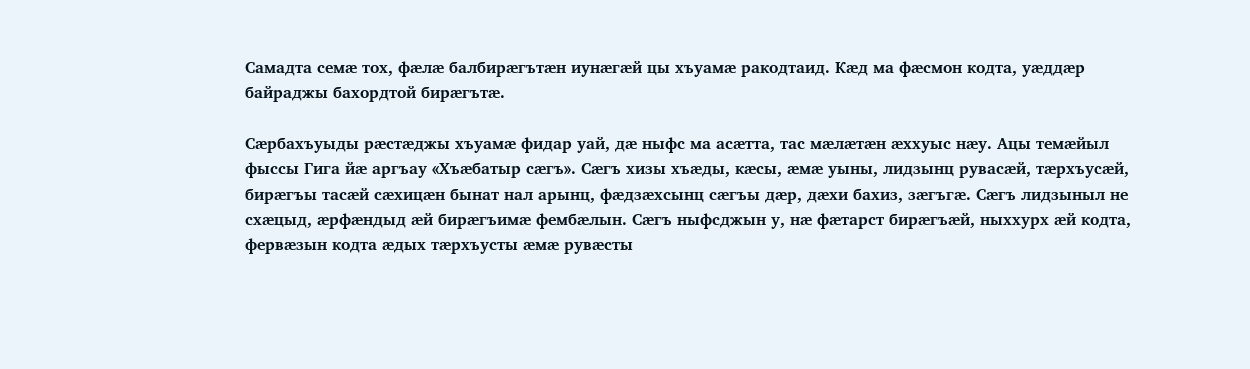Самадта семӕ тох, фӕлӕ балбирӕгътӕн иунӕгӕй цы хъуамæ ракодтаид. Кӕд ма фӕсмон кодта, уӕддӕр байраджы бахордтой бирӕгътӕ.

Сӕрбахъуыды рӕстӕджы хъуамӕ фидар уай, дӕ ныфс ма асӕтта, тас мӕлӕтӕн ӕххуыс нӕу. Ацы темӕйыл фыссы Гига йӕ аргъау «Хъӕбатыр сӕгъ». Сӕгъ хизы хъӕды, кӕсы, ӕмӕ уыны, лидзынц рувасӕй, тӕрхъусӕй, бирӕгъы тасӕй сӕхицӕн бынат нал арынц, фӕдзӕхсынц сӕгъы дӕр, дӕхи бахиз, зӕгъгӕ. Сӕгъ лидзыныл не схӕцыд, ӕрфӕндыд ӕй бирӕгъимӕ фембӕлын. Сӕгъ ныфсджын у, нӕ фӕтарст бирӕгъӕй, ныххурх ӕй кодта, фервӕзын кодта ӕдых тӕрхъусты ӕмӕ рувӕсты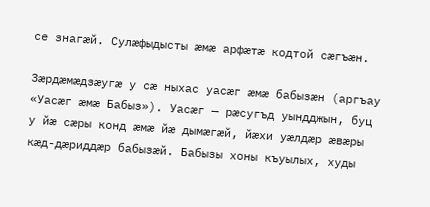се знагӕй. Сулӕфыдысты ӕмӕ арфӕтӕ кодтой сӕгъӕн.

Зӕрдӕмӕдзӕугӕ у сæ ныхас уасӕг ӕмӕ бабызӕн (аргъау «Уасӕг ӕмӕ Бабыз»). Уасӕг — рӕсугъд уындджын, буц у йӕ сӕры конд ӕмӕ йӕ дымӕгӕй, йӕхи уӕлдӕр ӕвӕры кӕд-дӕриддӕр бабызӕй. Бабызы хоны къуылых, худы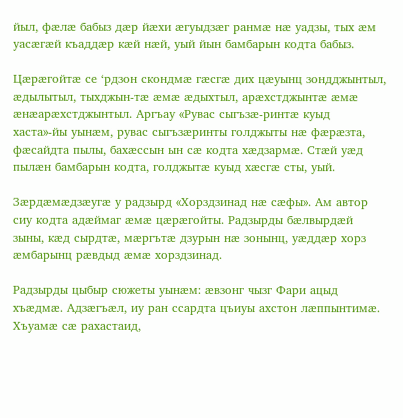йыл, фӕлӕ бабыз дӕр йӕхи ӕгуыдзӕг ранмӕ нӕ уадзы, тых ӕм уасӕгӕй къаддӕр кӕй нӕй, уый йын бамбарын кодта бабыз.

Цӕрӕгойтӕ се ‘рдзон скондмӕ гӕсгӕ дих цӕуынц зондджынтыл, ӕдылытыл, тыхджын-тӕ ӕмӕ ӕдыхтыл, арӕхстджынтӕ ӕмӕ ӕнæарӕхстджынтыл. Аргъау «Рувас сыгъзӕ-ринтӕ куыд хаста»-йы уынӕм, рувас сыгъзӕринты голджыты нӕ фӕрӕзта, фӕсайдта пылы, бахӕссын ын сӕ кодта хӕдзармӕ. Стӕй уӕд пылӕн бамбарын кодта, голджытӕ куыд хӕсгӕ сты, уый.

Зӕрдӕмӕдзӕугӕ у радзырд «Хорздзинад нӕ сӕфы». Ам автор сиу кодта адӕймаг ӕмӕ цӕрӕгойты. Радзырды бӕлвырдӕй зыны, кӕд сырдтӕ, мӕргътӕ дзурын нӕ зонынц, уӕддӕр хорз ӕмбарынц рӕвдыд ӕмӕ хорздзинад.

Радзырды цыбыр сюжеты уынӕм: ӕвзонг чызг Фари ацыд хъӕдмӕ. Адзӕгъӕл, иу ран ссардта цъиуы ахстон лӕппынтимӕ. Хъуамӕ сӕ рахастаид,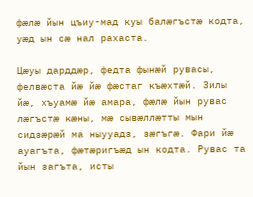фӕлӕ йын цъиу-мад куы балӕгъстӕ кодта, уӕд ын сæ нал рахаста.

Цӕуы дарддӕр, федта фынӕй рувасы, фелвӕста йӕ йӕ фӕстаг къӕхтӕй. Зилы йӕ, хъуамӕ йӕ амара, фӕлӕ йын рувас лӕгъстӕ кӕны, мӕ сывӕллӕтты мын сидзӕрӕй ма ныууадз, зӕгъгӕ. Фари йӕ ауагъта, фӕтӕригъӕд ын кодта. Рувас та йын загъта, исты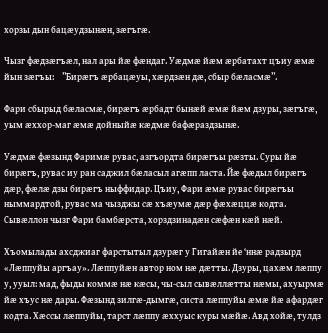хорзы дын бацӕудзынӕн, зӕгъгӕ.

Чызг фӕдзӕгъӕл, нал ары йӕ фӕндаг. Уӕдмӕ йӕм ӕрбатахт цъиу ӕмӕ йын зӕгъы:    ”Бирӕгъ æрбацӕуы, хӕрдзӕн дӕ, сбыр бӕласмæ”.

Фари сбырыд бӕласмӕ, бирӕгъ ӕрбадт бынӕй ӕмӕ йӕм дзуры, зӕгъгӕ, уым ӕххор-маг ӕмӕ дойныйӕ кӕдмӕ бафӕраздзынӕ.

Уӕдмӕ фӕзынд Фаримӕ рувас, азгъордта бирӕгъы рӕзты. Суры йӕ бирӕгъ, рувас иу ран саджил бӕласыл агӕпп ласта. Йӕ фӕдыл бирӕгъ дӕр, фӕлӕ дзы бирӕгъ ныффидар. Цъиу, Фари ӕмӕ рувас бирӕгъы ныммардтой, рувас ма чызджы сӕ хъӕумӕ дӕр фӕхӕццӕ кодта. Сывӕллон чызг Фари бамбӕрста, хорздзинадӕн сӕфӕн кӕй нӕй.

Хъомылады ахсджиаг фарстытыл дзурӕг у Гигайӕн йе ‘ннӕ радзырд «Лӕппуйы аргъау». Лӕппуйӕн автор ном нӕ дӕтты. Дзуры, цахӕм лӕппу у, ууыл: мад, фыды коммӕ нӕ кӕсы, чы-сыл сывӕллӕтты нӕмы, ахуырмӕ йӕ хъус нӕ дары. Фӕзынд зилгӕ-дымгӕ, систа лӕппуйы ӕмӕ йӕ афардӕг кодта. Хӕссы лӕппуйы, тарст лӕппу ӕххуыс куры мӕйӕ. Авд хойӕ, тулдз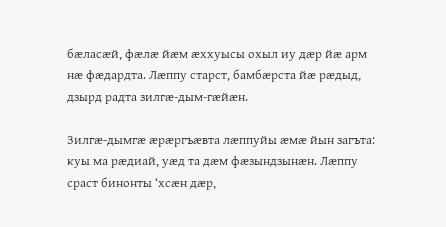бӕласӕй, фӕлӕ йӕм ӕххуысы охыл иу дӕр йӕ арм нӕ фӕдардта. Лӕппу старст, бамбӕрста йӕ рӕдыд, дзырд радта зилгӕ-дым-гӕйӕн.

Зилгӕ-дымгӕ ӕрӕргъӕвта лӕппуйы ӕмӕ йын загъта: куы ма рæдиай, уӕд та дӕм фӕзындзынӕн. Лӕппу сраст бинонты ‘хсæн дæр,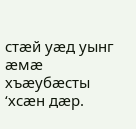стæй уæд уынг ӕмӕ хъӕубӕсты ‘хсӕн дӕр.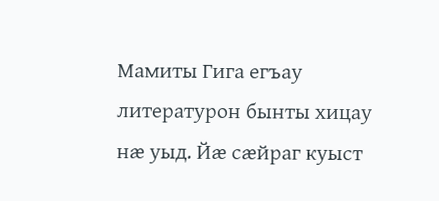Мамиты Гига егъау литературон бынты хицау нӕ уыд. Йӕ сӕйраг куыст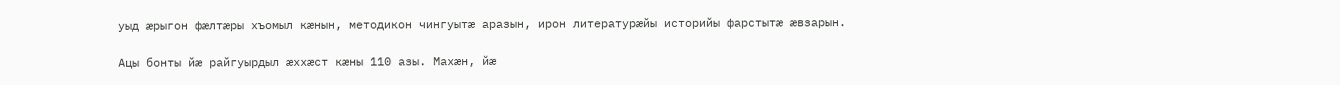уыд ӕрыгон фӕлтӕры хъомыл кӕнын, методикон чингуытӕ аразын, ирон литературӕйы историйы фарстытӕ ӕвзарын.

Ацы бонты йæ райгуырдыл æххæст кæны 110 азы. Махæн, йæ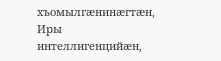хъомылгæнинæгтæн, Иры интеллигенцийæн,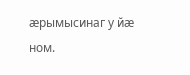æрымысинаг у йæ ном.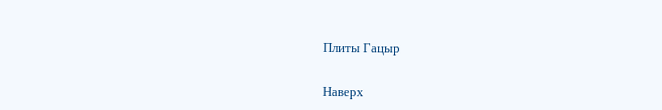Плиты Гацыр

Наверх